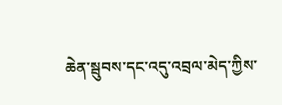ཆེན་སྦུབས་དང་འདུ་འབྲལ་མེད་ཀྱིས་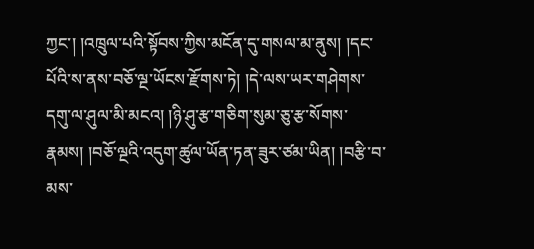ཀྱང་། །འཁྲུལ་པའི་སྟོབས་ཀྱིས་མངོན་དུ་གསལ་མ་ནུས། །དང་པོའི་ས་ནས་བཅོ་ལྔ་ཡོངས་རྫོགས་ཏེ། །དེ་ལས་ཡར་གཤེགས་དགུ་ལ་ཤུལ་མི་མངའ། །ཉི་ཤུ་རྩ་གཅིག་སུམ་ཅུ་རྩ་སོགས་རྣམས། །བཅོ་ལྔའི་འདུག་ཚུལ་ཡོན་ཏན་ཟུར་ཙམ་ཡིན། །བརྩི་བ་མས་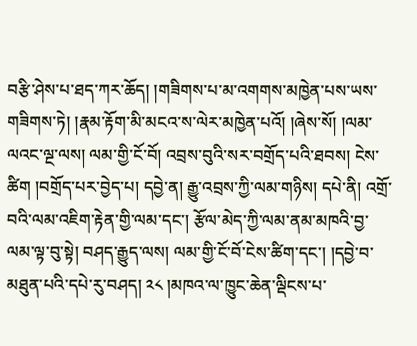བརྩི་ཤེས་པ་ཐད་ཀར་ཆོད། །གཟིགས་པ་མ་འགགས་མཁྱེན་པས་ཡས་གཟིགས་ཏེ། །རྣམ་རྟོག་མི་མངའ་ས་ལེར་མཁྱེན་པའོ། །ཞེས་སོ། །ལམ་ལའང་ལྔ་ལས། ལམ་གྱི་ངོ་བོ། འབྲས་བུའི་སར་བགྲོད་པའི་ཐབས། ངེས་ཚིག །བགྲོད་པར་བྱེད་པ། དབྱེ་ན། རྒྱུ་འབྲས་ཀྱི་ལམ་གཉིས། དཔེ་ནི། འགྲོ་བའི་ལམ་འཇིག་རྟེན་གྱི་ལམ་དང་། རྩོལ་མེད་ཀྱི་ལམ་ནམ་མཁའི་བྱ་ལམ་ལྟ་བུ་སྟེ། བཤད་རྒྱུད་ལས། ལམ་གྱི་ངོ་བོ་ངེས་ཚིག་དང་། །དབྱེ་བ་མཐུན་པའི་དཔེ་རུ་བཤད། ༢༨ །མཁའ་ལ་ཁྱུང་ཆེན་ལྡིངས་པ་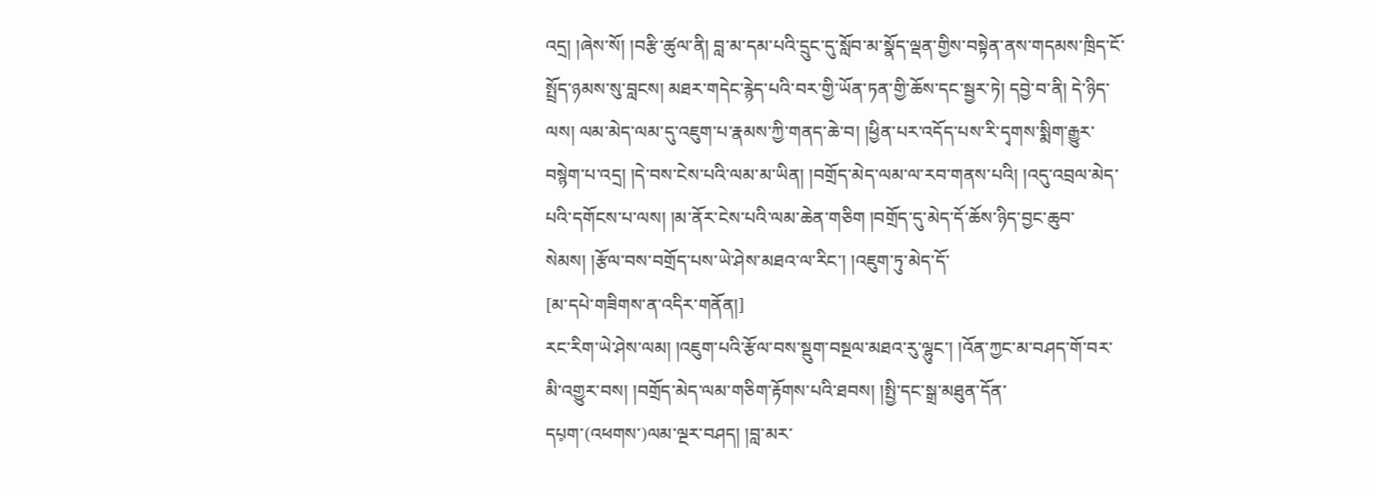འདྲ། །ཞེས་སོ། །བརྩི་ཚུལ་ནི། བླ་མ་དམ་པའི་དྲུང་དུ་སློབ་མ་སྣོད་ལྡན་གྱིས་བསྟེན་ནས་གདམས་ཁྲིད་ངོ་སྤྲོད་ཉམས་སུ་བླངས། མཐར་གདེང་རྙེད་པའི་བར་གྱི་ཡོན་ཏན་གྱི་ཆོས་དང་སྦྱར་ཏེ། དབྱེ་བ་ནི། དེ་ཉིད་ལས། ལམ་མེད་ལམ་དུ་འཇུག་པ་རྣམས་ཀྱི་གནད་ཆེ་བ། །ཕྱིན་པར་འདོད་པས་རི་དྭགས་སྨིག་རྒྱུར་བསྙེག་པ་འདྲ། །དེ་བས་ངེས་པའི་ལམ་མ་ཡིན། །བགྲོད་མེད་ལམ་ལ་རབ་གནས་པའི། །འདུ་འབྲལ་མེད་པའི་དགོངས་པ་ལས། །མ་ནོར་ངེས་པའི་ལམ་ཆེན་གཅིག །བགྲོད་དུ་མེད་དོ་ཆོས་ཉིད་བྱང་ཆུབ་སེམས། །རྩོལ་བས་བགྲོད་པས་ཡེ་ཤེས་མཐའ་ལ་རིང་། །འཇུག་ཏུ་མེད་དོ་
[མ་དཔེ་གཟིགས་ན་འདིར་གནོན།]
རང་རིག་ཡེ་ཤེས་ལམ། །འཇུག་པའི་རྩོལ་བས་སྡུག་བསྔལ་མཐའ་རུ་ལྷུང་། །འོན་ཀྱང་མ་བཤད་གོ་བར་མི་འགྱུར་བས། །བགྲོད་མེད་ལམ་གཅིག་རྟོགས་པའི་ཐབས། །སྤྱི་དང་སྒྲ་མཐུན་དོན་དཔ༷ག་(འཕགས་)ལམ་ལྔར་བཤད། །བླ་མར་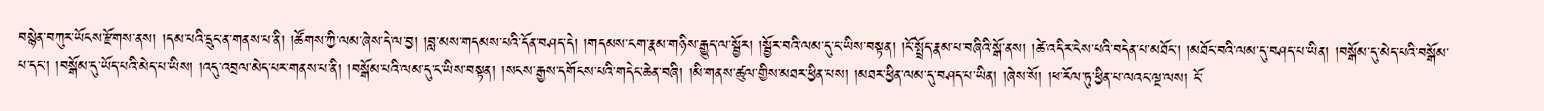བསྙེན་བཀུར་ཡོངས་རྫོགས་ནས། །དམ་པའི་དྲུང་ན་གནས་པ་ནི། །ཚོགས་ཀྱི་ལམ་ཞེས་དེ་ལ་བྱ། །བླ་མས་གདམས་པའི་དོན་བཤད་དེ། །གདམས་ངག་རྣམ་གཉིས་རྒྱུད་ལ་སྦྱོར། །སྦྱོར་བའི་ལམ་དུ་ང་ཡིས་བསྟན། །ངོ་སྤྲོད་རྣམ་པ་བཞིའི་སྒོ་ནས། །ཚེ་འདིར་ངེས་པའི་བདེན་པ་མཐོང་། །མཐོང་བའི་ལམ་དུ་བཤད་པ་ཡིན། །བསྒོམ་དུ་མེད་པའི་བསྒོམ་པ་དང་། །བསྒོམ་དུ་ཡོད་པའི་མེད་པ་ཡིས། །འདུ་འབྲལ་མེད་པར་གནས་པ་ནི། །བསྒོམ་པའི་ལམ་དུ་ང་ཡིས་བསྟན། །སངས་རྒྱས་དགོངས་པའི་གདེང་ཆེན་བཞི། །མི་གནས་ཚུལ་གྱིས་མཐར་ཕྱིན་པས། །མཐར་ཕྱིན་ལམ་དུ་བཤད་པ་ཡིན། །ཞེས་སོ། །ཕ་རོལ་ཏུ་ཕྱིན་པ་ལའང་ལྔ་ལས། ངོ་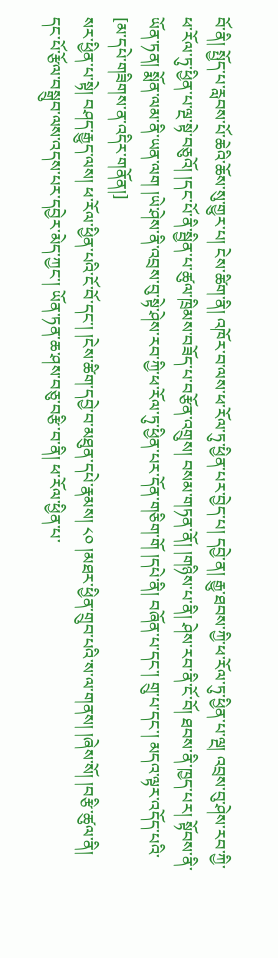བོ་ནི། སྤྱོད་པ་རླབས་པོ་ཆེའི་ཆོས་སུ་གྱུར་པ། ངེས་ཚིག་ནི། འཁོར་བ་ལས་ཕ་རོལ་ཏུ་ཕྱིན་པར་བྱེད་པ། དབྱེ་ན། རྒྱུ་ཐབས་ཀྱི་ཕ་རོལ་ཏུ་ཕྱིན་པ་ལྔ། འབྲས་བུ་ཤེས་རབ་ཀྱི་ཕ་རོལ་ཏུ་ཕྱིན་པ་ལྔ་སྟེ་བཅུའོ། །དང་པོ་ནི་སྦྱིན་པ་ཚུལ་ཁྲིམས་བཟོད་པ་བརྩོན་འགྲུས། བསམ་གཏན་ནོ། །གཉིས་པ་ནི། ཤེས་རབ་ནི་ངོ་བོ། ཐབས་ནི་ཁྱད་པར། སྟོབས་ནི་ཡོན་ཏན། སྨོན་ལམ་ནི་ཡན་ལག །ཡེ་ཤེས་ནི་འབྲས་བུ་སྟེ་ཤེས་རབ་ཀྱི་ཕ་རོལ་ཏུ་ཕྱིན་པར་དོན་གཅིག་གོ །དཔེ་ནི། བཞོན་པ་དང་། གྲུ་པ་དང་། མདའ་ལྟར་འདོད་པའི་
[མ་དཔེ་གཟིགས་ན་འདིར་གནོན།]
སར་ཕྱིན་པ་སྟེ། བཤད་རྒྱུད་ལས། ཕ་རོལ་ཕྱིན་པའི་ངོ་བོ་དང་། །ངེས་ཚིག་དབྱེ་བ་མཐུན་དཔེ་རྣམས། ༨༠ །མཐར་ཕྱིན་གྲུབ་པའི་ས་ལ་གནས། །ཞེས་སོ། །བརྩི་ཚུལ་ནི། དང་པོ་རྩོལ་བསྒྲུབ་ལས་འདས་པར་དབྱེར་མེད་ཀྱང་། ཡོན་ཏན་ཆ་ཤས་བཅུ་བརྩི་བ་ནི། ཕ་རོལ་ཕྱིན་པ་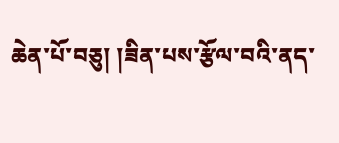ཆེན་པོ་བཅུ། །ཟིན་པས་རྩོལ་བའི་ནད་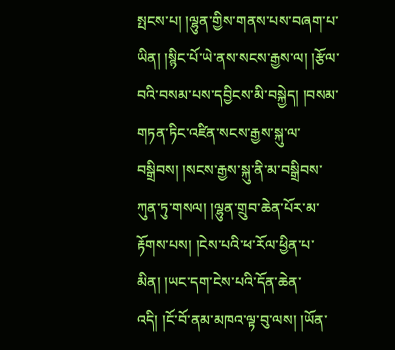སྤངས་པ། །ལྷུན་གྱིས་གནས་པས་བཞག་པ་ཡིན། །སྙིང་པོ་ཡེ་ནས་སངས་རྒྱས་ལ། །རྩོལ་བའི་བསམ་པས་དབྱིངས་མི་བསྐྱེད། །བསམ་གཏན་ཏིང་འཛིན་སངས་རྒྱས་སྐུ་ལ་བསྒྲིབས། །སངས་རྒྱས་སྐུ་ནི་མ་བསྒྲིབས་ཀུན་ཏུ་གསལ། །ལྷུན་གྲུབ་ཆེན་པོར་མ་རྟོགས་པས། །ངེས་པའི་ཕ་རོལ་ཕྱིན་པ་མིན། །ཡང་དག་ངེས་པའི་དོན་ཆེན་འདི། །ངོ་བོ་ནམ་མཁའ་ལྟ་བུ་ལས། །ཡོན་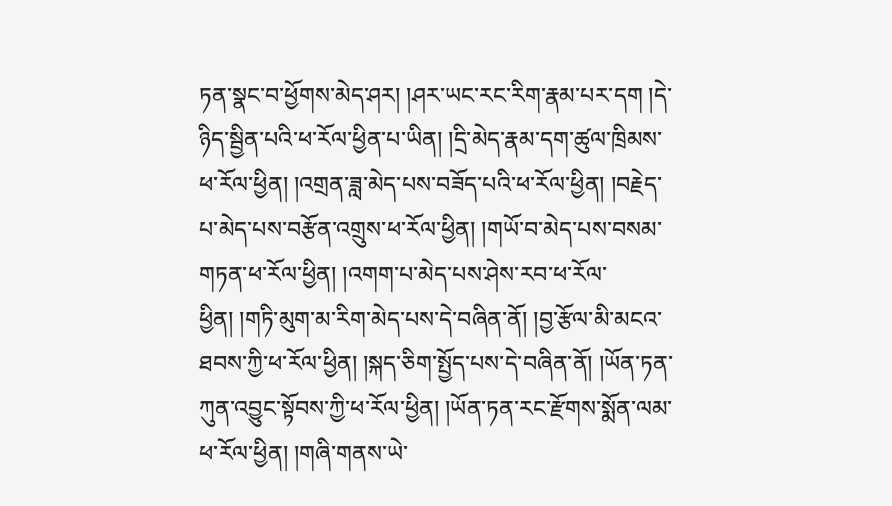ཏན་སྣང་བ་ཕྱོགས་མེད་ཤར། །ཤར་ཡང་རང་རིག་རྣམ་པར་དག །དེ་ཉིད་སྦྱིན་པའི་ཕ་རོལ་ཕྱིན་པ་ཡིན། །དྲི་མེད་རྣམ་དག་ཚུལ་ཁྲིམས་ཕ་རོལ་ཕྱིན། །འགྲན་ཟླ་མེད་པས་བཟོད་པའི་ཕ་རོལ་ཕྱིན། །བརྗེད་པ་མེད་པས་བརྩོན་འགྲུས་ཕ་རོལ་ཕྱིན། །གཡོ་བ་མེད་པས་བསམ་གཏན་ཕ་རོལ་ཕྱིན། །འགག་པ་མེད་པས་ཤེས་རབ་ཕ་རོལ་ཕྱིན། །གཏི་མུག་མ་རིག་མེད་པས་དེ་བཞིན་ནོ། །བྱ་རྩོལ་མི་མངའ་ཐབས་ཀྱི་ཕ་རོལ་ཕྱིན། །སྐད་ཅིག་སྤྱོད་པས་དེ་བཞིན་ནོ། །ཡོན་ཏན་ཀུན་འབྱུང་སྟོབས་ཀྱི་ཕ་རོལ་ཕྱིན། །ཡོན་ཏན་རང་རྫོགས་སྨོན་ལམ་ཕ་རོལ་ཕྱིན། །གཞི་གནས་ཡེ་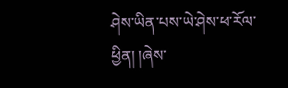ཤེས་ཡིན་པས་ཡེ་ཤེས་ཕ་རོལ་ཕྱིན། །ཞེས་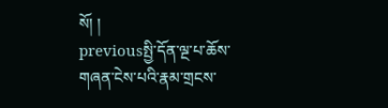སོ། །
previousསྤྱི་དོན་ལྔ་པ་ཆོས་གཞན་ངེས་པའི་རྣམ་གྲངས་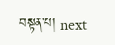བསྟན་པ། next